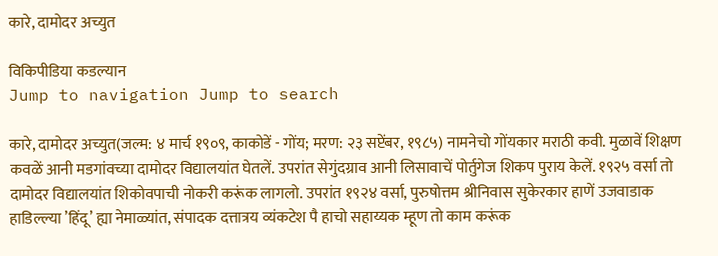कारे, दामोदर अच्युत

विकिपीडिया कडल्यान
Jump to navigation Jump to search

कारे, दामोदर अच्युत(जल्म: ४ मार्च १९०९, काकोडें - गोंय; मरण: २३ सप्टेंबर, १९८५) नामनेचो गोंयकार मराठी कवी. मुळावें शिक्षण कवळें आनी मडगांवच्या दामोदर विद्यालयांत घेतलें. उपरांत सेगुंदग्राव आनी लिसावाचें पोर्तुगेज शिकप पुराय केलें. १९२५ वर्सा तो दामोदर विद्यालयांत शिकोवपाची नोकरी करूंक लागलो. उपरांत १९२४ वर्सा, पुरुषोत्तम श्रीनिवास सुकेरकार हाणें उजवाडाक हाडिल्ल्या ’हिंदू’ ह्या नेमाळ्यांत, संपादक दत्तात्रय व्यंकटेश पै हाचो सहाय्यक म्हूण तो काम करूंक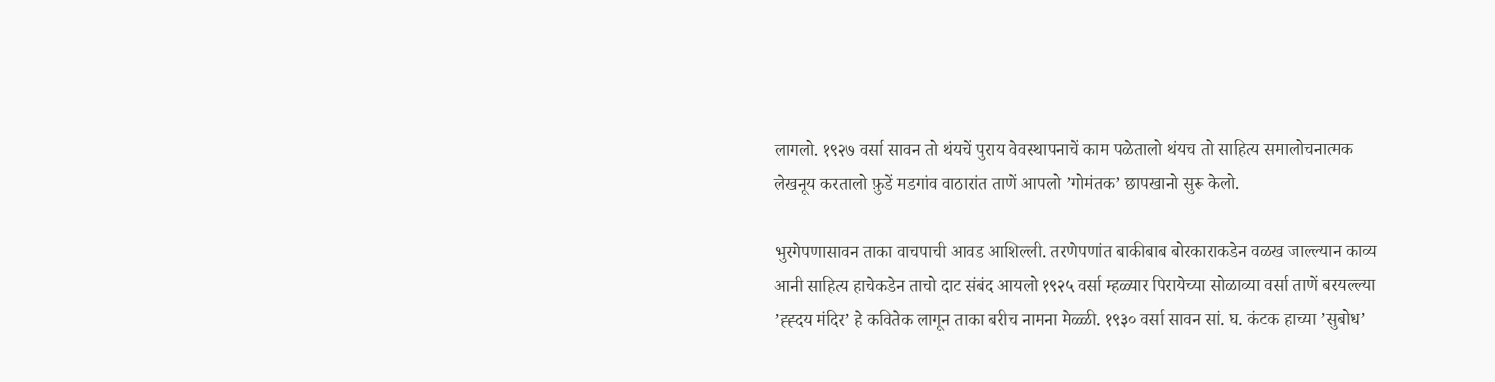लागलो. १९२७ वर्सा सावन तो थंयचें पुराय वेवस्थापनाचें काम पळेतालो थंयच तो साहित्य समालोचनात्मक लेखनूय करतालो फ़ुडें मडगांव वाठारांत ताणें आपलो ’गोमंतक’ छापखानो सुरू केलो.

भुरगेपणासावन ताका वाचपाची आवड आशिल्ली. तरणेपणांत बाकीबाब बोरकाराकडेन वळख जाल्ल्यान काव्य आनी साहित्य हाचेकडेन ताचो दाट संबंद आयलो १९२५ वर्सा म्हळ्यार पिरायेच्या सोळाव्या वर्सा ताणें बरयल्ल्या ’ह्ह्दय मंदिर’ हे कवितेक लागून ताका बरीच नामना मेळ्ळी. १९३० वर्सा सावन सां. घ. कंटक हाच्या ’सुबोध’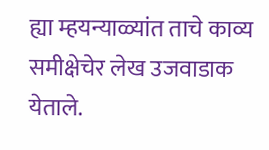ह्या म्हयन्याळ्यांत ताचे काव्य समीक्षेचेर लेख उजवाडाक येताले.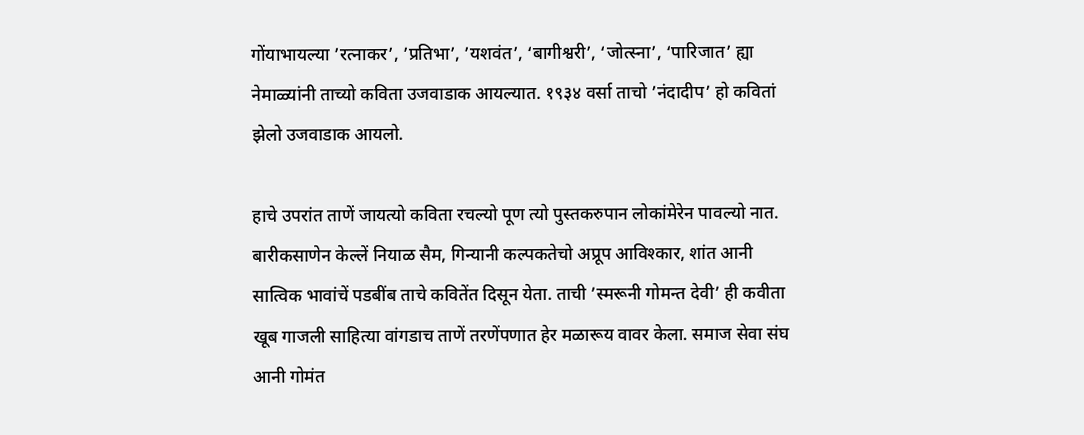गोंयाभायल्या ’रत्नाकर’, ’प्रतिभा’, ’यशवंत’, ‘बागीश्वरी’, ‘जोत्स्ना’, ‘पारिजात’ ह्या नेमाळ्यांनी ताच्यो कविता उजवाडाक आयल्यात. १९३४ वर्सा ताचो ’नंदादीप’ हो कवितां झेलो उजवाडाक आयलो.

हाचे उपरांत ताणें जायत्यो कविता रचल्यो पूण त्यो पुस्तकरुपान लोकांमेरेन पावल्यो नात. बारीकसाणेन केल्लें नियाळ सैम, गिन्यानी कल्पकतेचो अप्रूप आविश्कार, शांत आनी सात्विक भावांचें पडबींब ताचे कवितेंत दिसून येता. ताची ’स्मरूनी गोमन्त देवी’ ही कवीता खूब गाजली साहित्या वांगडाच ताणें तरणेंपणात हेर मळारूय वावर केला. समाज सेवा संघ आनी गोमंत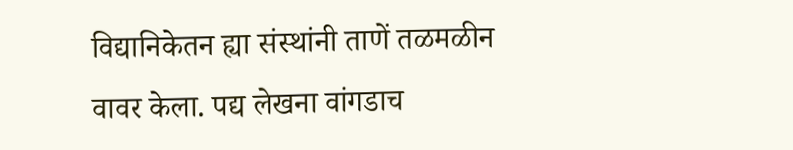विद्यानिकेतन ह्या संस्थांनी ताणें तळमळीन वावर केला. पद्य लेखना वांगडाच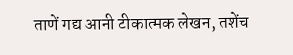ताणें गद्य आनी टीकात्मक लेखन, तशेंच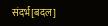संदर्भ[बदल]